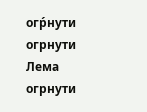огр́нути
огрнути
Лема
огрнути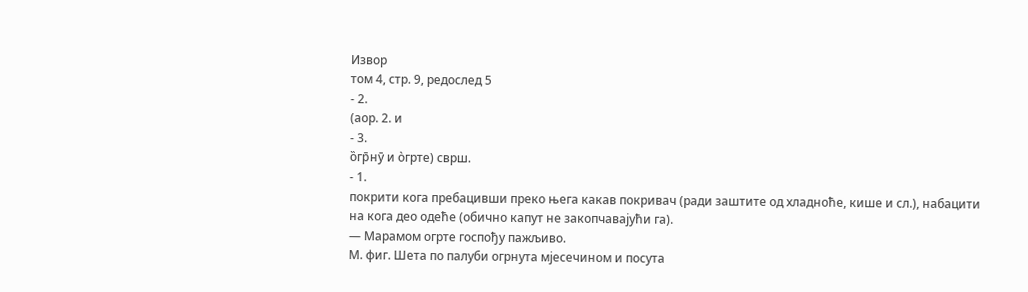Извор
том 4, стр. 9, редослед 5
- 2.
(аор. 2. и
- 3.
о̏гр̄нӯ и о̀грте) сврш.
- 1.
покрити кога пребацивши преко њега какав покривач (ради заштите од хладноће, кише и сл.), набацити на кога део одеће (обично капут не закопчавајући га).
— Марамом огрте госпођу пажљиво.
М. фиг. Шета по палуби огрнута мјесечином и посута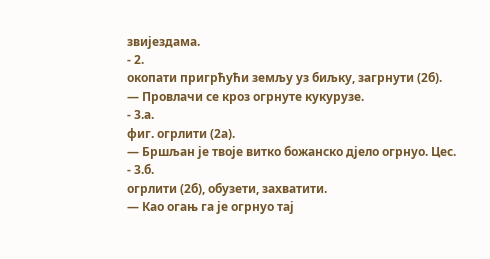звијездама.
- 2.
окопати пригрћући земљу уз биљку, загрнути (2б).
— Провлачи се кроз огрнуте кукурузе.
- 3.а.
фиг. огрлити (2а).
— Бршљан је твоје витко божанско дјело огрнуо. Цес.
- 3.б.
огрлити (2б), обузети, захватити.
— Као огањ га је огрнуо тај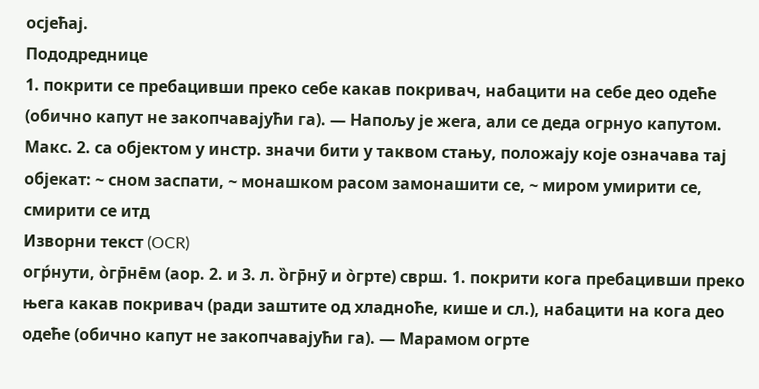осјећај.
Пододреднице
1. покрити се пребацивши преко себе какав покривач, набацити на себе део одеће (обично капут не закопчавајући га). — Напољу је жеrа, али се деда огрнуо капутом. Макс. 2. са објектом у инстр. значи бити у таквом стању, положају које означава тај објекат: ~ сном заспати, ~ монашком расом замонашити се, ~ миром умирити се, смирити се итд
Изворни текст (OCR)
огр́нути, о̀гр̄не̄м (аор. 2. и 3. л. о̏гр̄нӯ и о̀грте) сврш. 1. покрити кога пребацивши преко њега какав покривач (ради заштите од хладноће, кише и сл.), набацити на кога део одеће (обично капут не закопчавајући га). — Марамом огрте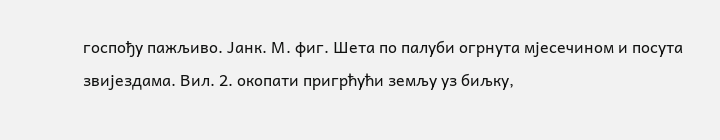госпођу пажљиво. Јанк. М. фиг. Шета по палуби огрнута мјесечином и посута звијездама. Вил. 2. окопати пригрћући земљу уз биљку,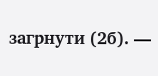загрнути (2б). —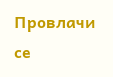Провлачи се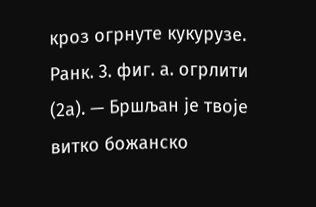кроз огрнуте кукурузе. Ранк. 3. фиг. а. огрлити (2а). — Бршљан је твоје витко божанско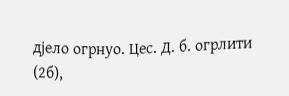дјело огрнуо. Цес. Д. б. огрлити (2б),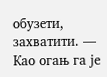обузети, захватити. — Као огањ га је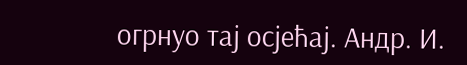огрнуо тај осјећај. Андр. И.